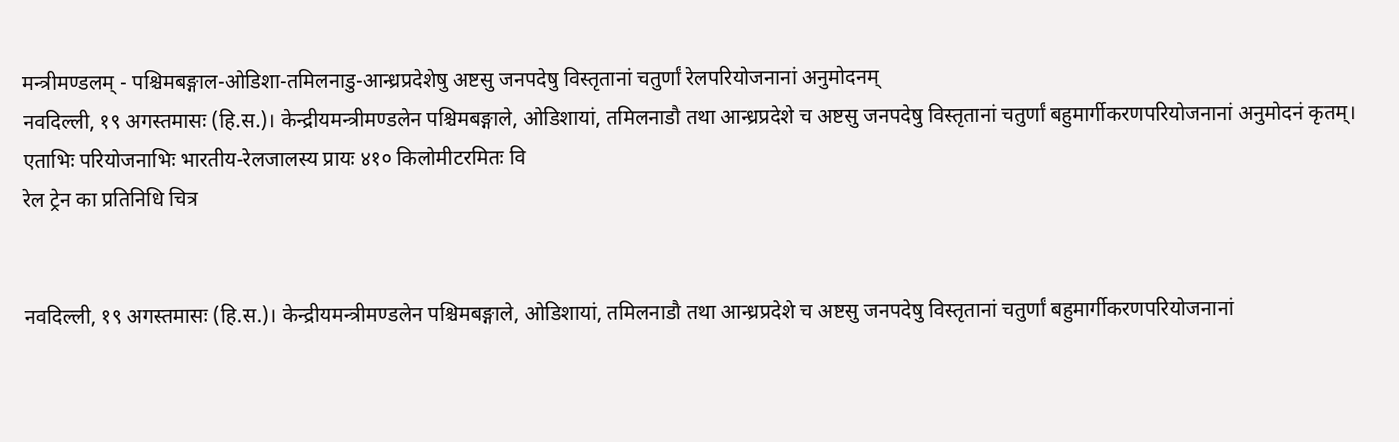मन्त्रीमण्डलम् - पश्चिमबङ्गाल-ओडिशा-तमिलनाडु-आन्ध्रप्रदेशेषु अष्टसु जनपदेषु विस्तृतानां चतुर्णां रेलपरियोजनानां अनुमोदनम्
नवदिल्ली, १९ अगस्तमासः (हि.स.)। केन्द्रीयमन्त्रीमण्डलेन पश्चिमबङ्गाले, ओडिशायां, तमिलनाडौ तथा आन्ध्रप्रदेशे च अष्टसु जनपदेषु विस्तृतानां चतुर्णां बहुमार्गीकरणपरियोजनानां अनुमोदनं कृतम्। एताभिः परियोजनाभिः भारतीय-रेलजालस्य प्रायः ४१० किलोमीटरमितः वि
रेल ट्रेन का प्रतिनिधि चित्र


नवदिल्ली, १९ अगस्तमासः (हि.स.)। केन्द्रीयमन्त्रीमण्डलेन पश्चिमबङ्गाले, ओडिशायां, तमिलनाडौ तथा आन्ध्रप्रदेशे च अष्टसु जनपदेषु विस्तृतानां चतुर्णां बहुमार्गीकरणपरियोजनानां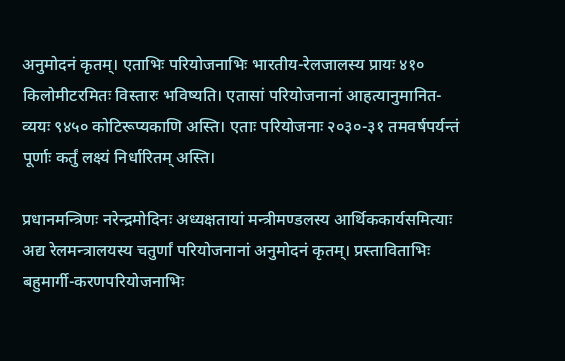अनुमोदनं कृतम्। एताभिः परियोजनाभिः भारतीय-रेलजालस्य प्रायः ४१० किलोमीटरमितः विस्तारः भविष्यति। एतासां परियोजनानां आहत्यानुमानित-व्ययः ९४५० कोटिरूप्यकाणि अस्ति। एताः परियोजनाः २०३०-३१ तमवर्षपर्यन्तं पूर्णाः कर्तुं लक्ष्यं निर्धारितम् अस्ति।

प्रधानमन्त्रिणः नरेन्द्रमोदिनः अध्यक्षतायां मन्त्रीमण्डलस्य आर्थिककार्यसमित्याः अद्य रेलमन्त्रालयस्य चतुर्णां परियोजनानां अनुमोदनं कृतम्। प्रस्ताविताभिः बहुमार्गी-करणपरियोजनाभिः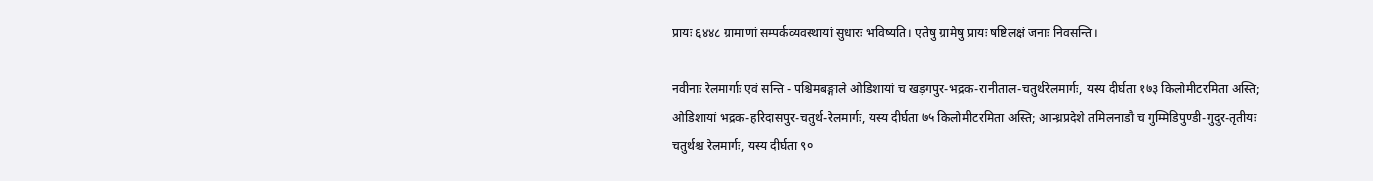प्रायः ६४४८ ग्रामाणां सम्पर्कव्यवस्थायां सुधारः भविष्यति। एतेषु ग्रामेषु प्रायः षष्टिलक्षं जनाः निवसन्ति।

नवीनाः रेलमार्गाः एवं सन्ति - पश्चिमबङ्गाले ओडिशायां च खड़गपुर-भद्रक-रानीताल-चतुर्थरेलमार्गः, यस्य दीर्घता १७३ किलोमीटरमिता अस्ति; ओडिशायां भद्रक-हरिदासपुर-चतुर्थ-रेलमार्गः, यस्य दीर्घता ७५ किलोमीटरमिता अस्ति; आन्ध्रप्रदेशे तमिलनाडौ च गुम्मिडिपुण्डी-गुदुर-तृतीयः चतुर्थश्च रेलमार्गः, यस्य दीर्घता ९०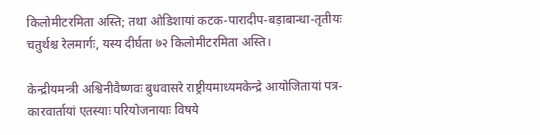किलोमीटरमिता अस्ति; तथा ओडिशायां कटक-पारादीप-बड़ाबान्धा-तृतीयः चतुर्थश्च रेलमार्गः, यस्य दीर्घता ७२ किलोमीटरमिता अस्ति।

केन्द्रीयमन्त्री अश्विनीवैष्णवः बुधवासरे राष्ट्रीयमाध्यमकेन्द्रे आयोजितायां पत्र-कारवार्तायां एतस्याः परियोजनायाः विषये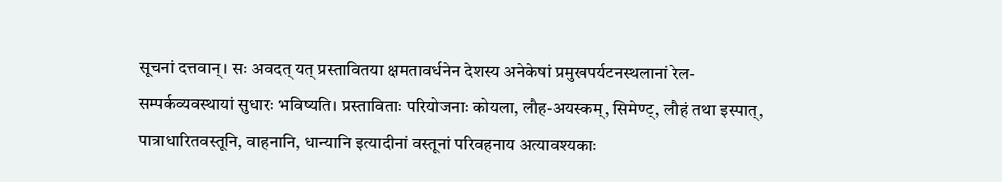सूचनां दत्तवान्। सः अवदत् यत् प्रस्तावितया क्षमतावर्धनेन देशस्य अनेकेषां प्रमुखपर्यटनस्थलानां रेल-सम्पर्कव्यवस्थायां सुधारः भविष्यति। प्रस्ताविताः परियोजनाः कोयला, लौह-अयस्कम्, सिमेण्ट्, लौहं तथा इस्पात्, पात्राधारितवस्तूनि, वाहनानि, धान्यानि इत्यादीनां वस्तूनां परिवहनाय अत्यावश्यकाः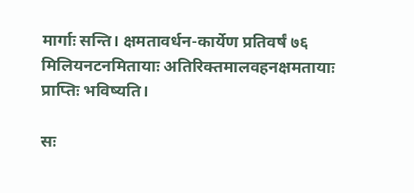मार्गाः सन्ति। क्षमतावर्धन-कार्येण प्रतिवर्षं ७६ मिलियनटनमितायाः अतिरिक्तमालवहनक्षमतायाः प्राप्तिः भविष्यति।

सः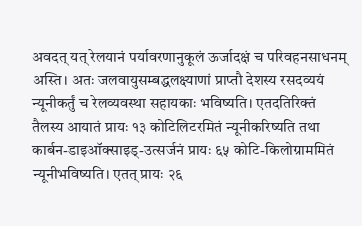अवदत् यत् रेलयानं पर्यावरणानुकूलं ऊर्जादक्षं च परिवहनसाधनम् अस्ति। अतः जलवायुसम्बद्धलक्ष्याणां प्राप्तौ देशस्य रसदव्ययं न्यूनीकर्तुं च रेलव्यवस्था सहायकाः भविष्यति। एतदतिरिक्तं तैलस्य आयातं प्रायः १३ कोटिलिटरमितं न्यूनीकरिष्यति तथा कार्बन-डाइऑक्साइड्-उत्सर्जनं प्रायः ६५ कोटि-किलोग्राममितं न्यूनीभविष्यति। एतत् प्रायः २६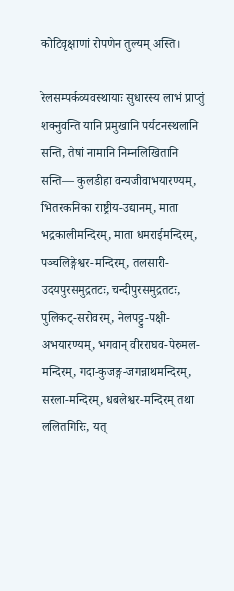कोटिवृक्षाणां रोपणेन तुल्यम् अस्ति।

रेलसम्पर्कव्यवस्थायाः सुधारस्य लाभं प्राप्तुं शक्नुवन्ति यानि प्रमुखानि पर्यटनस्थलानि सन्ति, तेषां नामानि निम्नलिखितानि सन्ति— कुलडीहा वन्यजीवाभयारण्यम्, भितरकनिका राष्ट्रीय-उद्यानम्, माता भद्रकालीमन्दिरम्, माता धमराईमन्दिरम्, पञ्चलिङ्गेश्वर-मन्दिरम्, तलसारी-उदयपुरसमुद्रतटः, चन्दीपुरसमुद्रतटः, पुलिकट्-सरोवरम्, नेलपट्टु-पक्षी-अभयारण्यम्, भगवान् वीरराघव-पेरुमल-मन्दिरम्, गदा-कुजङ्ग-जगन्नाथमन्दिरम्, सरला-मन्दिरम्, धबलेश्वर-मन्दिरम् तथा ललितगिरिः, यत्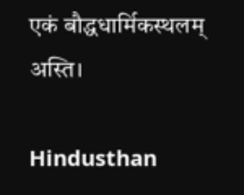एकं बौद्धधार्मिकस्थलम् अस्ति।

Hindusthan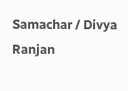Samachar / Divya Ranjan